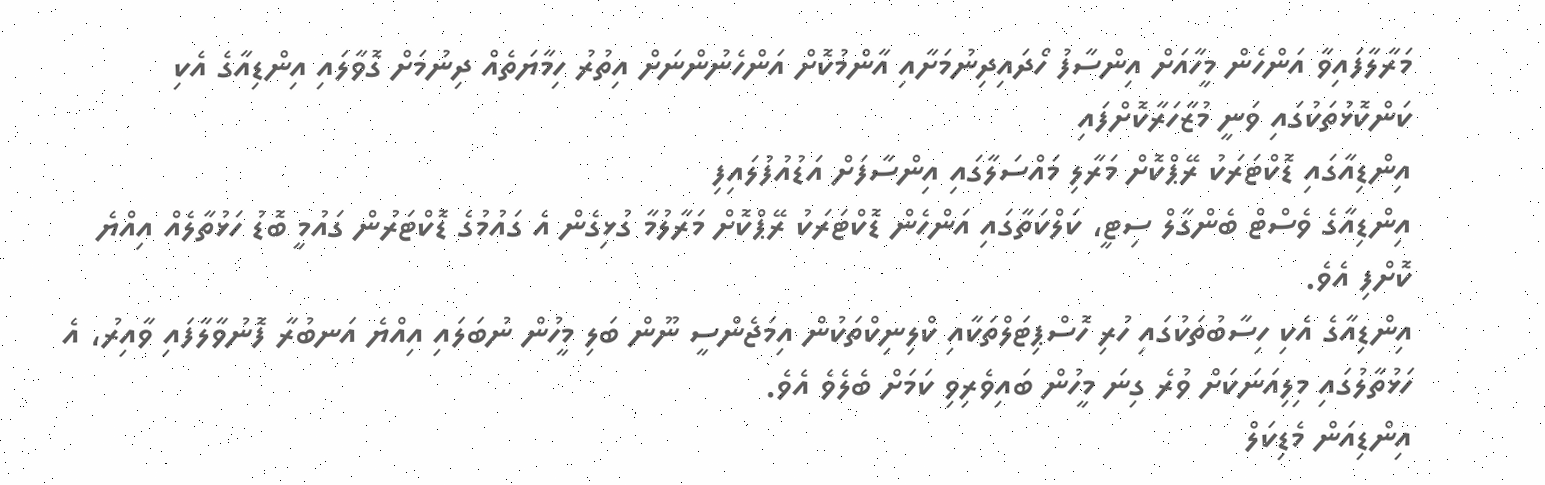މަރާލާފައިވާ އަންހެން މީހާއަށް އިންސާފު ހޯދައިދިނުމަށާއި އާންމުކޮށް އަންހެނުންނަށް އިތުރު ހިމާޔަތެއް ދިނުމަށް ގޮވާލައި އިންޑިއާގެ އެކި ކަންކޮޅުތަކުގައި ވަނީ މުޒާހަރާކޮށްފައި
އިންޑިއާގައި ޑޮކްޓަރަކު ރޭޕްކޮށް މަރާލި މައްސަލާގައި އިންސާފަށް އަޑުއުފުލައިފި
އިންޑިއާގެ ވެސްޓް ބެންގާލް ސިޓީ، ކަލްކަތާގައި އަންހެން ޑޮކްޓަރަކު ރޭޕްކޮށް މަރާލުމާ ގުޅިގެން އެ ގައުމުގެ ޑޮކްޓަރުން ގައުމީ ބޮޑު ހަޅުތާލެއް އިއްޔެ ކޮށްފި އެވެ.
އިންޑިއާގެ އެކި ހިސާބުތަކުގައި ހުރި ހޮސްޕިޓަލްތަކާއި ކްލިނިކްތަކުން އިމަޖެންސީ ނޫން ބަލި މީހުން ނުބަލައި އިއްޔެ އަނބުރާ ފޮނުވާލާފައި ވާއިރު، އެ ހަޅުތާލުގައި މިލިއަނަކަށް ވުރެ ގިނަ މީހުން ބައިވެރިވި ކަމަށް ބެލެވެ އެވެ.
އިންޑިއަން މެޑިކަލް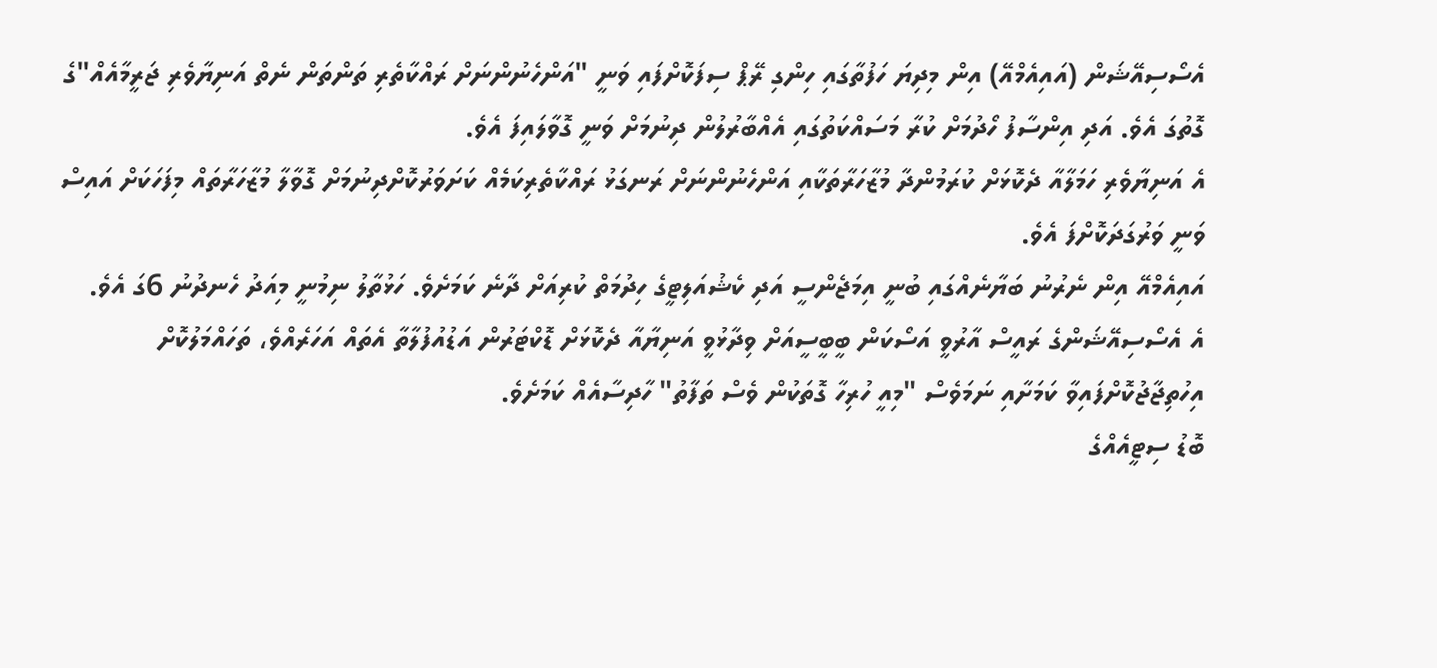އެސޯސިއޭޝަން (އައިއެމްއޭ) އިން މިދިޔަ ހަފުތާގައި ހިންގި ރޭޕް ސިފަކޮށްފައި ވަނީ "އަންހެނުންނަށް ރައްކާތެރި ތަންތަން ނެތް އަނިޔާވެރި ޖަރީމާއެއް"ގެ ގޮތުގަ އެވެ. އަދި އިންސާފު ހޯދުމަށް ކުރާ މަސައްކަތުގައި އެއްބާރުލުން ދިނުމަށް ވަނީ ގޮވާލައިފަ އެވެ.
އެ އަނިޔާވެރި ހަމަލާއާ ދެކޮޅަށް ކުރަމުންދާ މުޒާހަރާތަކާއި އަންހެނުންނަށް ރަނގަޅު ރައްކާތެރިކަމެއް ކަށަވަރުކޮށްދިނުމަށް ގޮވާލާ މުޒާހަރާތައް މިފަހަކަށް އައިސް ވަނީ ވަރުގަދަކޮށްފަ އެވެ.
އައިއެމްއޭ އިން ނެރުނު ބަޔާނެއްގައި ބުނީ އިމަޖެންސީ އަދި ކެޝުއަލިޓީގެ ހިދުމަތް ކުރިއަށް ދާނެ ކަމަށެވެ. ހަޅުތާލު ނިމުނީ މިއަދު ހެނދުނު 6ގަ އެވެ.
އެ އެސޯސިއޭޝަންގެ ރައީސް އާރުވީ އަސޯކަން ބީބީސީއަށް ވިދާޅުވީ އަނިޔާއާ ދެކޮޅަށް ޑޮކްޓަރުން އަޑުއުފުލާތާ އެތައް އަހަރެއްވެ، ތަހައްމަލުކޮށް އިހުތިޖާޖުކޮށްފައިވާ ކަމަށާއި ނަމަވެސް "މިއީ ހުރިހާ ގޮތަކުން ވެސް ތަފާތު" ހާދިސާއެއް ކަމަށެވެ.
ބޮޑު ސިޓީއެއްގެ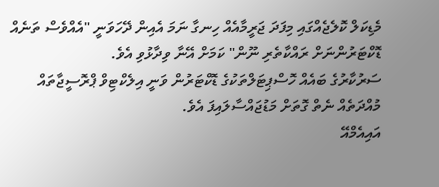މެޑިކަލް ކޮލެޖެއްގައި މިފަދަ ޖަރީމާއެއް ހިނގާ ނަމަ އެއިން ދޭހަވަނީ "އެއްވެސް ތަނެއް ޑޮކްޓަރުންނަށް ރައްކާތެރި ނޫން" ކަމަށް އޭނާ ވިދާޅުވި އެވެ.
ސަރުކާރުގެ ބައެއް ހޮސްޕިޓަލްތަކުގެ ޑޮކްޓަރުން ވަނީ އިލެކްޓިވް ޕްރޮސީޖާތައް މުއްދަތެއް ނެތް ގޮތަށް މަޑުޖައްސާލައިފަ އެވެ.
އައިއެމްއޭ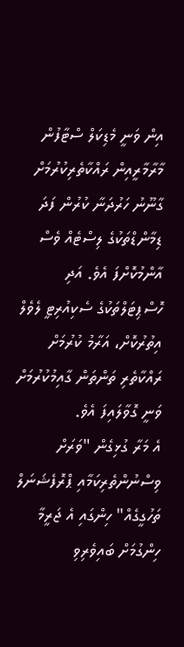އިން ވަނީ މެޑިކަލް ސްޓާފުން މާރާމާރީއިން ރައްކާތެރިކުރުމަށް ގާނޫނު ހަރުދަނާ ކުރުން ފަދަ ޑިމާންޑްތަކުގެ ލިސްޓެއް ވެސް އާންމުކޮށްފަ އެވެ. އަދި ހޮސްޕިޓަލްތަކުގެ ސެކިއުރިޓީ ލެވެލް އިތުރުކޮށް، އަރާމު ކުރުމަށް ރައްކާތެރި ތަންތަން ގާއިމުކުރުމަށް ވަނީ ގޮވާލައިފަ އެވެ.
އެ މަރާ ގުޅިގެން "ވަރަށް ވިސްނުންތެރިކަމާއި ޕްރޮފެޝަނަލް ތަހުގީގެއް" ހިންގައި އެ ޖަރީމާ ހިންގުމަށް ބައިވެރިވި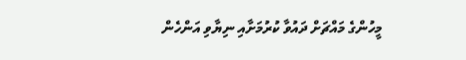މީހުންގެ މައްޗަށް ދައުވާ ކުރުމަށާއި ނިޔާވި އަންހެން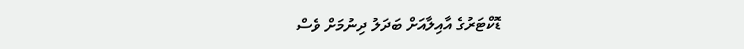ޑޮކްޓަރުގެ އާއިލާއަށް ބަދަލު ދިނުމަށް ވެސް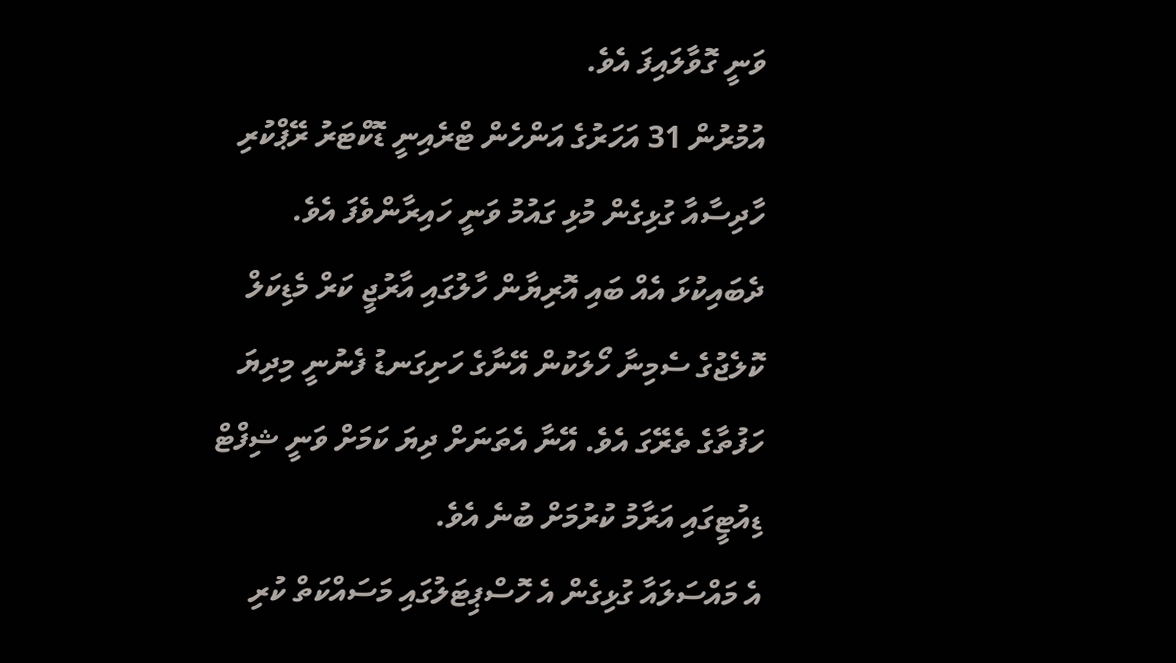ވަނީ ގޮވާލައިފަ އެވެ.
އުމުރުން 31 އަހަރުގެ އަންހެން ޓްރެއިނީ ޑޮކްޓަރު ރޭޕްކުރި ހާދިސާއާ ގުޅިގެން މުޅި ގައުމު ވަނީ ހައިރާންވެފަ އެވެ.
ދެބައިކުޅަ އެއް ބައި އޮރިޔާން ހާލުގައި އާރުޖީ ކަރް މެޑިކަލް ކޮލެޖުގެ ސެމިނާ ހޯލަކުން އޭނާގެ ހަށިގަނޑު ފެނުނީ މިދިޔަ ހަފުތާގެ ތެރޭގަ އެވެ. އޭނާ އެތަނަށް ދިޔަ ކަމަށް ވަނީ ޝިފްޓް ޑިއުޓީގައި އަރާމު ކުރުމަށް ބުނެ އެވެ.
އެ މައްސަލައާ ގުޅިގެން އެ ހޮސްޕިޓަލުގައި މަސައްކަތް ކުރި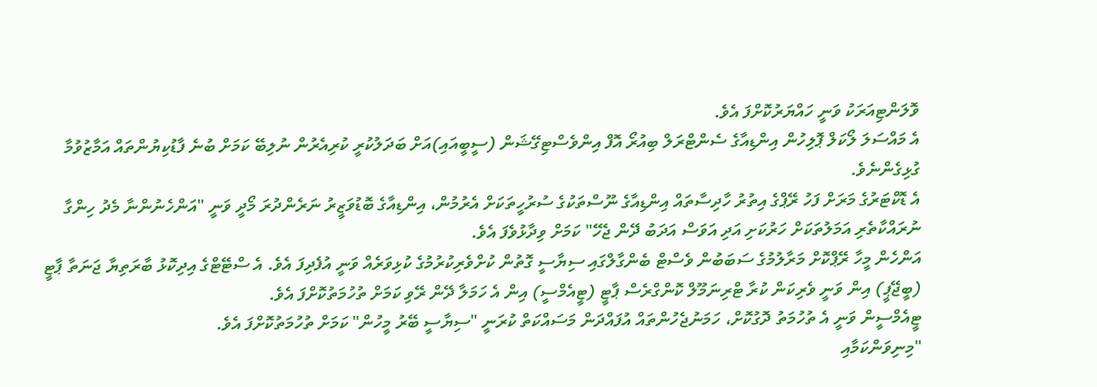ވޮލަންޓިއަރަކު ވަނީ ހައްޔަރުކޮށްފަ އެވެ.
އެ މައްސަލަ ލޯކަލް ޕޮލިހުން އިންޑިއާގެ ސެންޓްރަލް ބިއުރޯ އޮފް އިންވެސްޓިގޭޝަން (ސީބީއައި)އަށް ބަދަލުކުރީ ކުރިއެރުން ނުލިބޭ ކަމަށް ބުނެ ފާޑުކިޔުންތައް އަމާޒުވުމާ ގުޅިގެންނެވެ.
އެ ޑޮކްޓަރުގެ މަރަށް ފަހު ރޭޕްގެ އިތުރު ހާދިސާތައް އިންޑިއާގެ ނޫސްތަކުގެ ސުރުހީތަކަށް އެރުމުން، އިންޑިއާގެ ބޮޑުވަޒީރު ނަރެންދުރަ މޯދީ ވަނީ "އަންހެނުންނާ މެދު ހިންގާ ނުރައްކާތެރި އަމަލުތަކަށް ހަރުކަށި އަދި އަވަސް އަދަބު ދޭން ޖެހޭ" ކަމަށް ވިދާޅުވެފަ އެވެ.
އަންހެން މީހާ ރޭޕްކޮށް މަރާލުމުގެ ސަބަބުން ވެސްޓް ބެންގާލްގައި ސިޔާސީ ގޮތުން ކުށްވެރިކުރުމުގެ ކުޅިވަރެއް ވަނީ އުފެދިފަ އެވެ. އެ ސްޓޭޓްގެ އިދިކޮޅު ބާރަތިޔާ ޖަނަތާ ޕާޓީ (ބީޖޭޕީ) އިން ވަނީ ވެރިކަން ކުރާ ޓްރިނަމޫލް ކޮންގްރެސް ޕާޓީ (ޓީއެމްސީ) އިން އެ ހަމަލާ ދޭން ރޭވި ކަމަށް ތުހުމަތުކޮށްފަ އެވެ.
ޓީއެމްސީން ވަނީ އެ ތުހުމަތު ދޮގުކޮށް، ހަމަނުޖެހުންތައް އުފައްދަން މަސައްކަތް ކުރަނީ "ސިޔާސީ ބޭރު މީހުން" ކަމަށް ތުހުމަތުކޮށްފަ އެވެ.
"މިނިވަންކަމާއި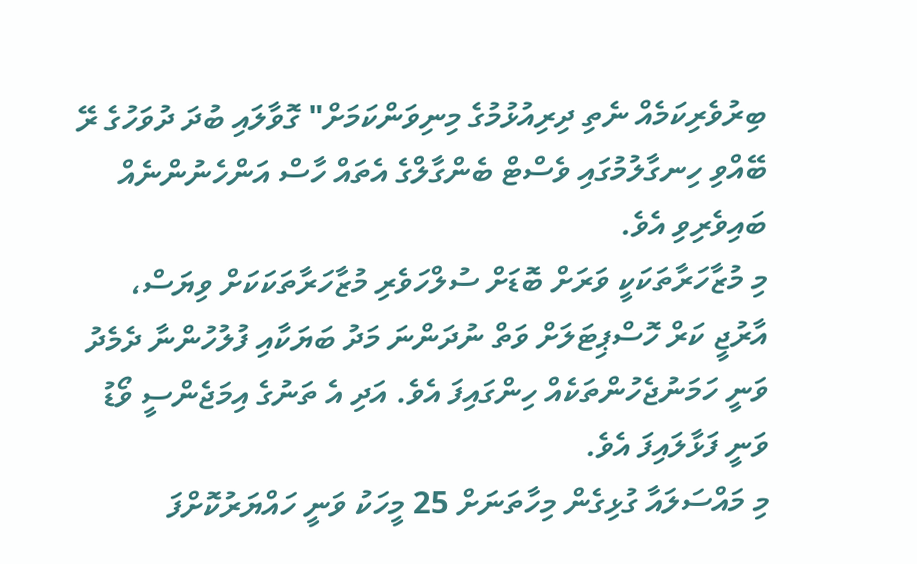ބިރުވެރިކަމެއް ނެތި ދިރިއުޅުމުގެ މިނިވަންކަމަށް" ގޮވާލައި ބުދަ ދުވަހުގެ ރޭ ބޭއްވި ހިނގާލުމުގައި ވެސްޓް ބެންގާލްގެ އެތައް ހާސް އަންހެނުންނެއް ބައިވެރިވި އެވެ.
މި މުޒާހަރާތަކަކީ ވަރަށް ބޮޑަށް ސުލްހަވެރި މުޒާހަރާތަކަކަށް ވިޔަސް، އާރުޖީ ކަރް ހޮސްޕިޓަލަށް ވަތް ނުދަންނަ މަދު ބަޔަކާއި ފުލުހުންނާ ދެމެދު ވަނީ ހަމަނުޖެހުންތަކެއް ހިންގައިފަ އެވެ. އަދި އެ ތަނުގެ އިމަޖެންސީ ވޯޑު ވަނީ ފަޅާލައިފަ އެވެ.
މި މައްސަލައާ ގުޅިގެން މިހާތަނަށް 25 މީހަކު ވަނީ ހައްޔަރުކޮށްފަ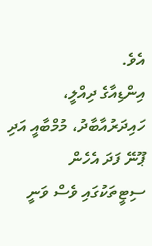އެވެ.
އިންޑިއާގެ ދިއްލީ، ހައިދަރުއާބާދު، މުމްބާއީ އަދި ޕޫނޭ ފަދަ އެހެން ސިޓީތަކުގައި ވެސް ވަނީ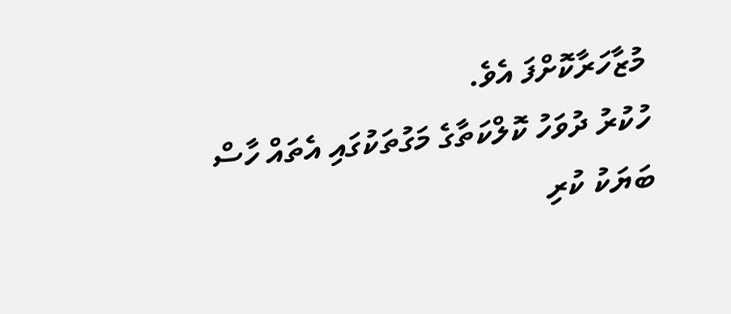މުޒާހަރާކޮށްފަ އެވެ.
ހުކުރު ދުވަހު ކޮލްކަތާގެ މަގުތަކުގައި އެތައް ހާސް ބަޔަކު ކުރި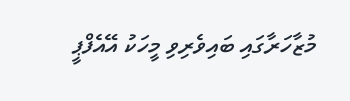މުޒާހަރާގައި ބައިވެރިވި މީހަކު އޭއެފްޕީ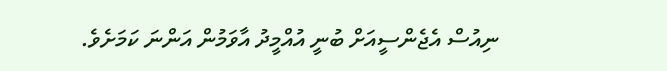ނިއުސް އެޖެންސީއަށް ބުނީ އުއްމީދު އާވަމުން އަންނަ ކަމަށެވެ.